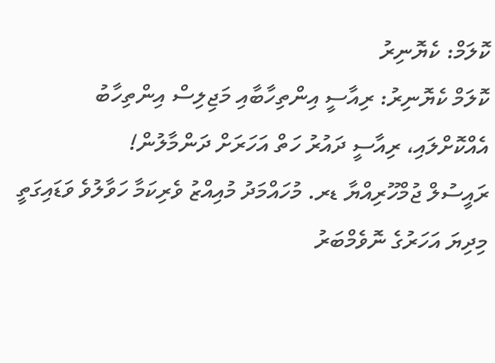ކޮލަމް: ކެޔޮނިރު
ކޮލަމް ކެޔޮނިރު: ރިއާސީ އިންތިހާބާއި މަޖިލިސް އިންތިހާބު އެއްކޮށްލައި، ރިއާސީ ދައުރު ހަތް އަހަރަށް ދަންމާލުން!
ރައީސުލް ޖުމްހޫރިއްޔާ ޑރ. މުހައްމަދު މުއިއްޒު ވެރިކަމާ ހަވާލުވެ ވަޑައިގަތީ މިދިޔަ އަހަރުގެ ނޮވެމްބަރު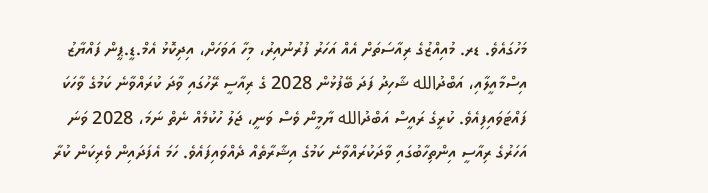މަހުގައެވެ. ޑރ. މުއިއްޒުގެ ރިއާސަތަށް އެއް އަހަރު ފުރުނުއިރު، މިހާ އަވަހަށް، އިދިކޮޅު އެމް.ޑީ.ޕީން ފައްޔާޒު އިސްމާއީލާއި، އަބްދުالله ޝާހިދު ފަދަ ބޭފުޅުން 2028 ގެ ރިއާސީ ރޭހުގައި ވާދަ ކުރައްވާނެ ކަމުގެ ވާހަކަ ފައްޓަވައިފިއެވެ. ކުރީގެ ރައީސް އަބްދުالله ޔާމީން ވެސް ވަނީ، ޖަލު ހުކުމެއް ނެތް ނަމަ، 2028 ވަނަ އަހަރުގެ ރިއާސީ އިންތިހާބުގައި ވާދަކުރައްވާނެ ކަމުގެ އިޝާރާތެއް ދެއްވައިފައެވެ. ހަމަ އެފަދައިން ވެރިކަން ކުރާ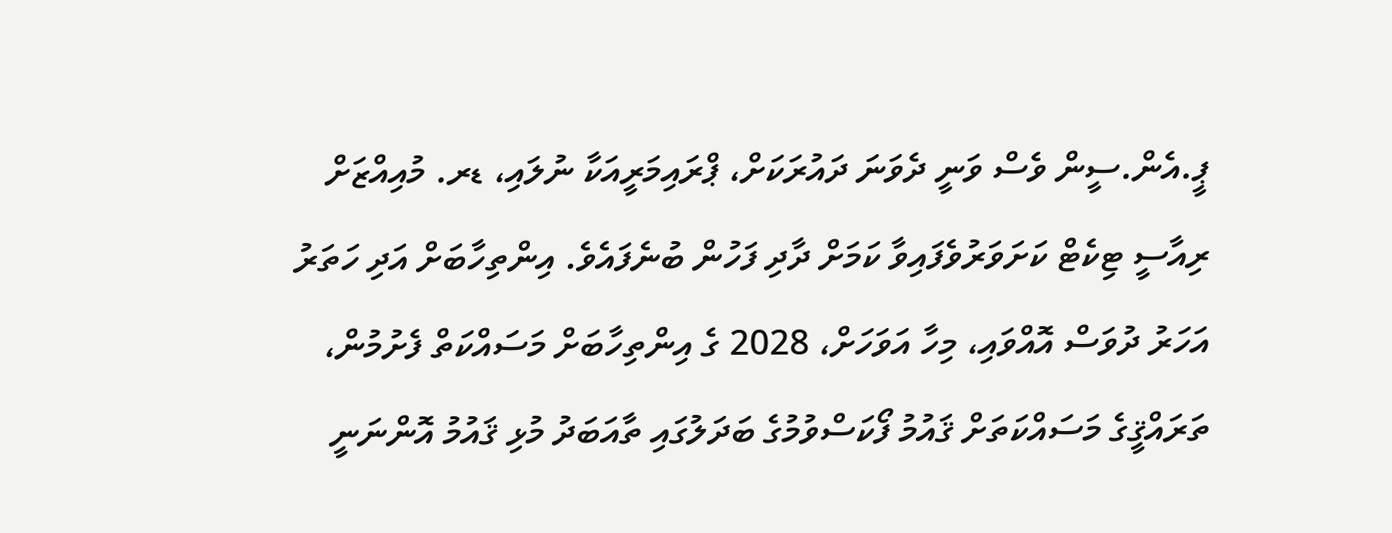ޕީ.އެން.ސީން ވެސް ވަނީ ދެވަނަ ދައުރަކަށް، ޕްރައިމަރީއަކާ ނުލައި، ޑރ. މުއިއްޒަށް ރިއާސީ ޓިކެޓް ކަށަވަރުވެފައިވާ ކަމަށް ދާދި ފަހުން ބުނެފައެވެ. އިންތިހާބަށް އަދި ހަތަރު އަހަރު ދުވަސް އޮއްވައި، މިހާ އަވަހަށް، 2028 ގެ އިންތިހާބަށް މަސައްކަތް ފެށުމުން، ތަރައްޤީގެ މަސައްކަތަށް ޤައުމު ފޯކަސްވުމުގެ ބަދަލުގައި ތާއަބަދު މުޅި ޤައުމު އޮންނަނީ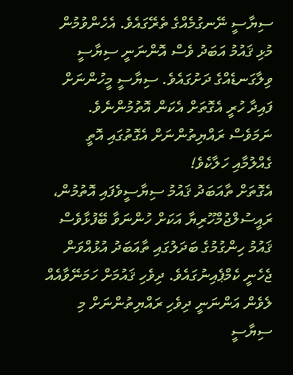ސިޔާސީ ނޭނގުމެއްގެ ތެރޭގައެވެ. އެހެންވުމުން މުޅި ޤައުމު އަބަދު ވެސް އޮންނަނީ ސިޔާސީ ވިލާގަނޑެއްގެ ދަށުގައެވެ. ސިޔާސީ މީހުންނަށް ފައިދާ ހުރީ އެގޮތަށް އެކަން އޮތުމުންނެވެ. ނަމަވެސް ރައްޔިތުންނަށް އެގޮތުގައި އޮތީ ގެއްލުމާއި ހަލާކެވެ!
އެގޮތަށް ތާއަބަދު ޤައުމު ސިޔާސީވެފައި އޮތުމުން، ރައީސުލްޖުމްހޫރިޔާ އަކަށް ހުންނަވާ ބޭފުޅާވެސް ޤައުމު ހިންގުމުގެ ބަދަލުގައި ތާއަބަދު އުޅުއްވަން ޖެހެނީ ކެމްޕެއިނުގައެވެ. ދިވެހި ޤައުމަށް ހަމަނޭވާއެއް ލެވެން އަންނަނީ ދިވެހި ރައްޔިތުންނަށް މި ސިޔާސީ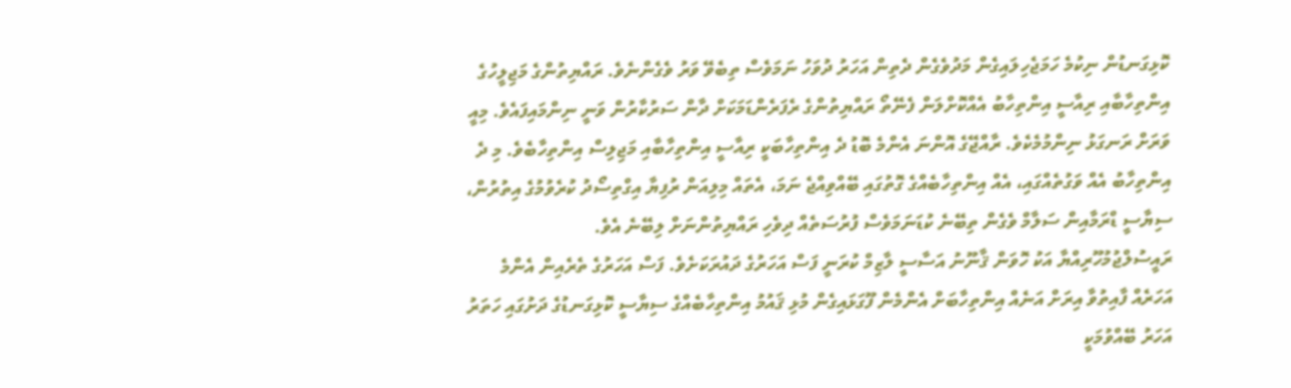ކޮޅިގަނޑުން ނިކުމެ ހަމަޖެހިލައިގެން މަދުވެގެން ދެތިން އަހަރު ދުވަހު ނަމަވެސް ތިބެވޭ ވަރު ވެގެންނެވެ. ރައްޔިތުންގެ މަޖިލީހުގެ އިންތިހާބާއި ރިއާސީ އިންތިހާބު އެއްކޮށްލަން ފެނޭތޯ ރައްޔިތުންގެ ރެފަރެންޑަމަކަށް ދާން ސަރުކާރުން ވަނީ ނިންމައިފައެވެ. މިއީ ވަރަށް ރަނގަޅު ނިންމުމެކެވެ. ރާއްޖޭގެ އޮންނަ އެންމެ ބޮޑު ދެ އިންތިހާބަކީ ރިއާސީ އިންތިހާބާއި މަޖިލިސް އިންތިހާބެވެ. މި ދެ އިންތިހާބު އެއް ވަގުތެއްގައި، އެއް އިންތިހާބެއްގެ ގޮތުގައި ބޭއްވިއްޖެ ނަމަ، އެތައް މިލިއަން ރުފިޔާ އިގްތިސޯދު ކުރެވުމުގެ އިތުރުން، ސިޔާސީ ޑްރަމާއިން ސަލާމް ވެގެން ތިބޭނެ ކުޑަނަމަވެސް ފުރުސަތެއް ދިވެހި ރައްޔިތުންނަށް ލިބޭނެ އެވެ.
ރައީސުލްޖުމުހޫރިއްޔާ އަކު ހޮވަން ޤާނޫނު އަސާސީ ލާޒިމް ކުރަނީ ފަސް އަހަރުގެ ދައުރަކަށެވެ. ފަސް އަހަރުގެ ތެރެއިން އެންމެ އަހަރެއް ފާއިތުވާ އިރަށް އަނެއް އިންތިހާބަށް އެންމެން ފޫގަޅައިގެން މުޅި ޤައުމު އިންތިހާބެއްގެ ސިޔާސީ ކޮޅިގަނޑުގެ ދަށުގައި ހަތަރު އަހަރު ބޭއްވުމަކީ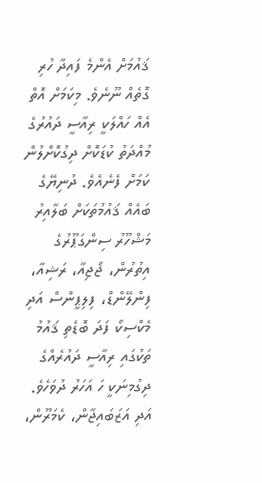ޤައުމަށް އެންމެ ފައިދާ ހުރި ގޮތެއް ނޫނެވެ. މިކަމަށް އޮތް އެއް ހައްލަކީ ރިއާސީ ދައުރުގެ މުއްދަތު ކުޑަކޮށް ދިގުކޮށްލުން ކަމަށް ފެނެއެވެ. ދުނިޔޭގެ ބައެއް ޤައުމުތަކަށް ބަލާއިރު މަޝްހޫރު ސިންގަޕޫރުގެ އިތުރުން، ޖޯޖިއާ، ރަޝިއާ، ފިންލޭންޑް، ފިލިޕީންސް އަދި މެކްސިކޯ ފަދަ ބޮޑެތި ޤައުމު ތަކުގައި ރިއާސީ ދައުރެއްގެ ދިގުމިނަކީ ހަ އަހަރު ދުވަހެވެ. އަދި އަޒަބައިޖާން، ކެމަރޫން،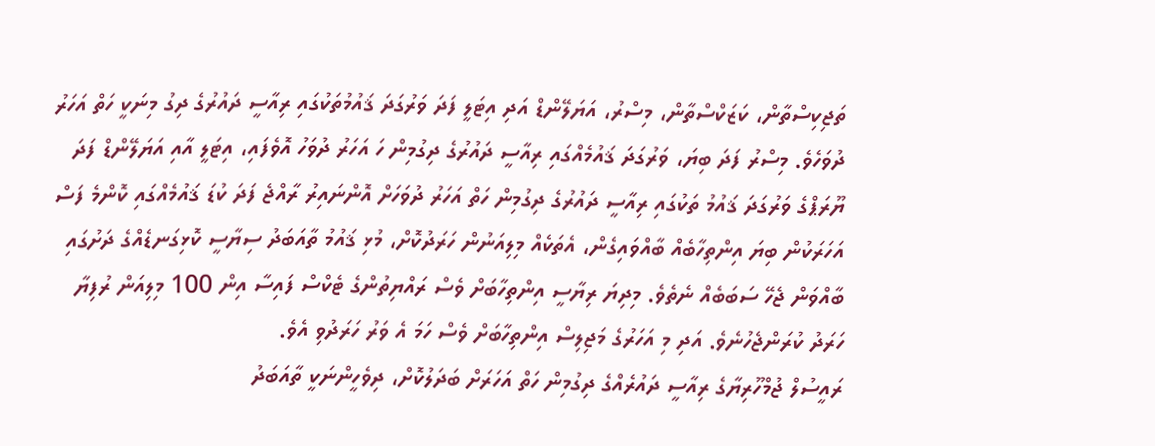ތަޖިކިސްތާން، ކަޒަކްސްތާން، މިސްރު، އަޔަލޭންޑް އަދި އިޓަލީ ފަދަ ވަރުގަދަ ޤައުމުތަކުގައި ރިއާސީ ދައުރުގެ ދިގު މިނަކީ ހަތް އަހަރު ދުވަހެވެ. މިސްރު ފަދަ ބިޔަ، ވަރުގަދަ ޤައުމެއްގައި ރިއާސީ ދައުރުގެ ދިގުމިން ހަ އަހަރު ދުވަހު އޮވެފައި، އިޓަލީ އާއި އަޔަލޭންޑް ފަދަ ޔޫރަޕްގެ ވަރުގަދަ ޤައުމު ތަކުގައި ރިއާސީ ދައުރުގެ ދިގުމިން ހަތް އަހަރު ދުވަހަށް އޮންނައިރު ރާއްޖެ ފަދަ ކުޑަ ޤައުމެއްގައި ކޮންމެ ފަސް އަހަރަކުން ބިޔަ އިންތިހާބެއް ބާއްވައިގެން، އެތަކެއް މިލިއަނުން ހަރަދުކޮށް، މުޅި ޤައުމު ތާއަބަދު ސިޔާސީ ކޮޅިގަނޑެއްގެ ދަށުގައި ބާއްވަން ޖެހޭ ސަބަބެއް ނެތެވެ. މިދިޔަ ރިޔާސީ އިންތިހާބަށް ވެސް ރައްޔިތުންގެ ޓެކްސް ފައިސާ އިން 100 މިލިއަން ރުފިޔާ ހަރަދު ކުރަންޖެހުނެވެ. އަދި މި އަހަރުގެ މަޖިލިސް އިންތިހާބަށް ވެސް ހަމަ އެ ވަރު ހަރަދުވި އެވެ.
ރައީސުލް ޖުމްހޫރިޔާގެ ރިއާސީ ދައުރެއްގެ ދިގުމިން ހަތް އަހަރަށް ބަދަލުކޮށް، ދިވެހީންނަކީ ތާއަބަދު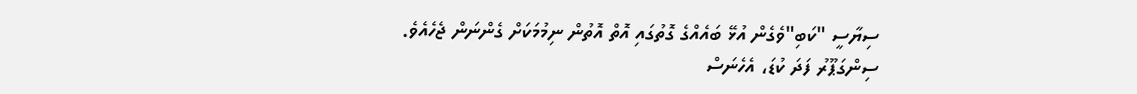ސިޔާސީ "ކަބި"ވެގެން އުޅޭ ބައެއްގެ ގޮތުގައި އޮތް އޮތުން ނިމުމަކަށް ގެންނަން ޖެހެއެވެ.
ސިންގަޕޫރު ފަދަ ކުޑަ، އެހެނަސް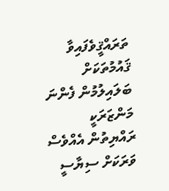ތަރައްޤީވެފައިވާ ޤައުމުތަކަށް ބަލައިލުމުން ފެންނަ މަންޒަރަކީ ރައްޔިތުން އެއްވެސް ވަރަކަށް ސިޔާސީ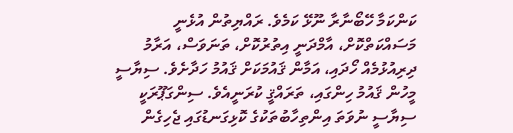ކަންކަމާ ހޭބޯނާރާ ނޫޅޭ ކަމެވެ. ރައްޔިތުން އުޅެނީ މަސައްކަތްކޮށް، އާމްދަނީ އިތުރުކޮށް، ތަނަވަސް، އަރާމު ދިރިއުޅުމެއް ހޯދައި، އަމާން ޤައުމަކަށް ޤައުމު ހަދާށެވެ. ސިޔާސީ މީހުން ޤައުމު ހިންގައި، ތަރައްޤީ ކުރަނީއެވެ. ސިންގަޕޫރަކީ ސިޔާސީ ނުވަތަ އިންތިހާބުތަކުގެ ކޮޅިގަނޑުގައި ޖެހިގެން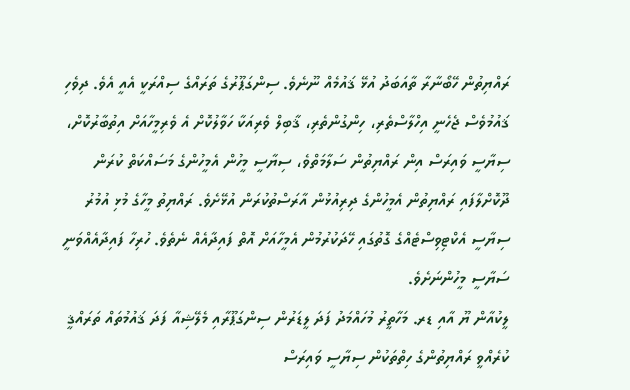ރައްޔިތުން ހޭބޯނާރާ ތާއަބަދު އުޅޭ ޤައުމެއް ނޫނެވެ. ސިންގަޕޫރުގެ ތަރައްގެ ސިއްރަކީ އެއީ އެވެ. ދިވެހި ޤައުމުވެސް ޖެހެނީ އިހްލާސްތެރި، ހިންގުންތެރި، ޤާބިލް ވެރިއަކާ ހަވާލުކޮށް އެ ވެރިމީހާއަށް އިތުބާރުކޮށް، ސިޔާސީ ވައިރަސް އިން ރައްޔިތުން ސަލާމަތްވެ، ސިޔާސީ މީހުން އެމީހުންގެ މަސައްކަތް ކުރަން ދޫކޮށްލާފައި ރައްޔިތުން އެމީހުންގެ ދިރިއުޅުން އާރަސްތުކުރަން އުޅޭށެވެ. ރައްޔިތު މީހާގެ މުޅި އުމުރު ސިޔާސީ އެކްޓިވިސްޓެއްގެ ގޮތުގައި ހޭދަކުރުމުން އެމީހާއަށް އޮތް ފައިދާއެއް ނެތެވެ. ހުރިހާ ފައިދާއެއްވަނީ ސަޔާސީ މީހުންނަށެވެ.
ލީކުއާން ޔޫ އާއި ޑރ. މަހާތީރު މުހައްމަދު ފަދަ ލީޑަރުން ސިންގަޕޫރާއި މެލޭޝިއާ ފަދަ ޤައުމުތައް ތަރައްޤީ ކުރެއްވީ ރައްޔިތުންގެ ހިތްތަކުން ސިޔާސީ ވައިރަސް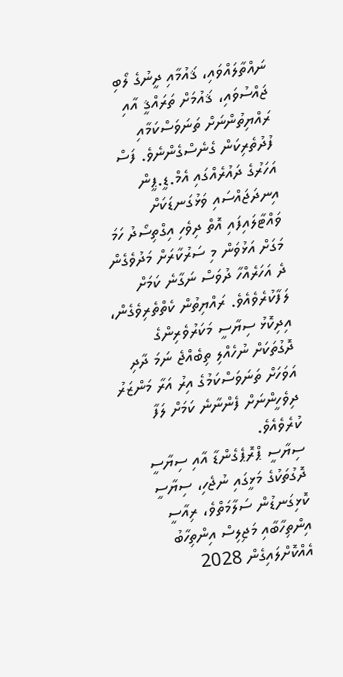ނައްތާލައްވައި، ޤައުމާއި ދީނުގެ ލޯބި ޖައްސުވައި، ޤައުމަށް ތަރައްޤީ އާއި ރައްޔިތުންނަށް ތަނަވަސްކަމާއި ފުދުތެރިކަން ގެނެސްގެންނެވެ. ފަސް އަހަރުގެ ދައުރެއްގައި އެމް.ޑީ.ޕީން އިނދަޖައްސައި ވަޅުގަނޑަކަށް ވައްޓާލައިފައި އޮތް ދިވެހި އިގްތިސޯދު ހަމަ މަގަށް އަޅުވަން މި ސަރުކާރަށް މަދުވެގެން ދެ އަހަރެއްހާ ދުވަސް ނަގާނެ ކަމަށް ލަފާކުރެވެއެވެ. ރައްޔިތުން ކެތްތެރިވެގެން، އިދިކޮޅު ސިޔާސީ މަކަރުވެރިންގެ ދޮގުތަކަށް ނުހެއްލި ތިބެއްޖެ ނަމަ ދާދި އަވަހަށް ތަނަވަސްކަމުގެ އިރު އަރާ މަންޒަރު ދިވެހީންނަށް ފެންނާނެ ކަމަށް ލަފާ ކުރެވެއެވެ.
ސިޔާސީ ޕްރޮޕެގެންޑާ އާއި ސިޔާސީ ދޮގުތަކުގެ މަޅީގައި ނުޖެހި، ސިޔާސީ ކޮޅިގަނޑުން ސަލާމަތްވެ، ރިއާސީ އިންތިހާބާއި މަޖިލިސް އިންތިހާބު އެއްކޮށްލައިގެން 2028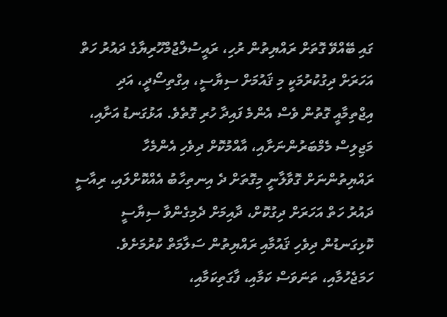ގައި ބޭއްވޭ ގޮތަށް ރައްޔިތުން ރުހި، ރައީސުލްޖުމްހޫރިޔާގެ ދައުރު ހަތް އަހަރަށް ދިގުކުރުމަކީ މި ޤައުމަށް ސިޔާސީ، އިގްތިސޯދީ، އަދި އިޖްތިމާއީ ގޮތުން ވެސް އެންމެ ފައިދާ ހުރި ގޮތެވެ. އަޅުގަނޑު އަށާއި، މަޖިލިސް މެމްބަރުންނަށާއި، އާއްމުކޮށް ދިވެހި އެންމެހާ ރައްޔިތުންނަށް ގޮވާލާނީ މިގޮތަށް ދެ އިނތިހާބު އެއްކޮށްލައި، ރިއާސީ ދައުރު ހަތް އަހަރަށް ދިގުކޮށް، ދާއިމަށް ދެމިގެންވާ ސިޔާސީ ކޮޅިގަނޑުން ދިވެހި ޤައުމާއި ރައްޔިތުން ސަލާމަތް ކުރުމަށެވެ. ހަމަޖެހުމާއި، ތަނަވަސް ކަމާއި، ފާގަތިކަމާއި،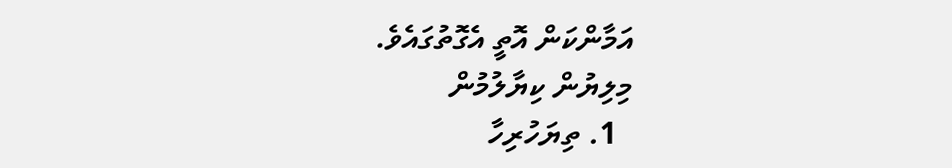އަމާންކަން އޮތީ އެގޮތުގައެވެ.
މިލިޔުން ކިޔާލުމުން
  1. ތިޔަހުރިހާ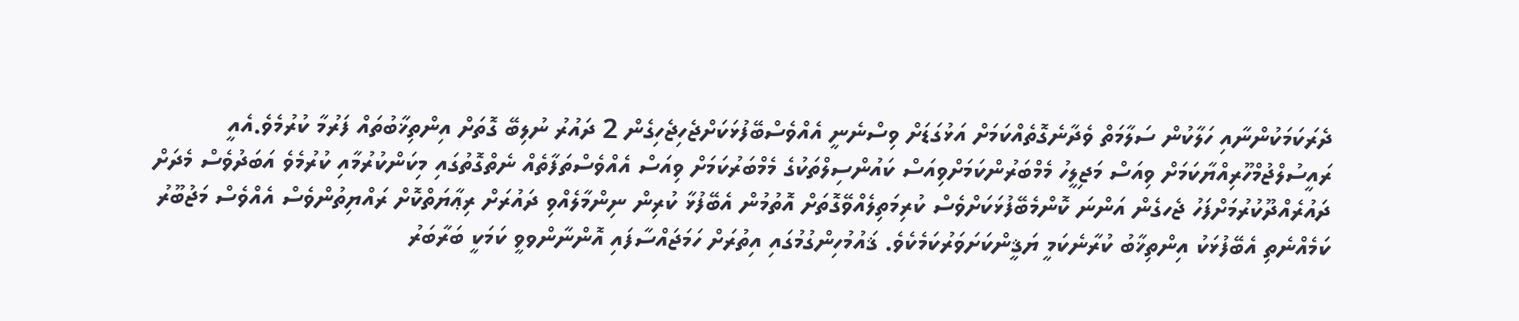ދެރަކަމަކުންނާއި ހަލާކުން ސަލާމަތް ވެދާނެގޮތެއްކަމަށް އަޅުގަޑަށް ވިސްނެނީ އެއްވެސްބޭފުޅަކަށްޖެހިޖެހިގެން 2 ދައުރު ނުލިބޭ ގޮތަށް އިންތިޚާބުތައް ފަރުމާ ކުރުމެވެ.އެއީ ރައީސުލްޖުމްހޫރިއްޔާކަމަށް ވިއަސް މަޖިލީހު މެމްބަރުންކަމަށްވިއަސް ކައުންސިލްތަކުގެ މެމްބަރުކަމަށް ވިއަސް އެއްވެސްތަފާތެއް ނެތްގޮތުގައި މިކަންކުރުމާއި ކުރުމެވެ އަބަދުވެސް މެދަށް ދައުރެއްދޫކުރުމަށްފަހު ޖެހގެން އަންނަ ކޮންމެބޭފުޅަކަށްވެސް ކުރިމަތިލެއްވޭގޮތަށް އޮތުމުން އެބޭފުޅާ ކުރިން ނިންމާލެއްވި ދައުރަށް ރިޢާޔަތްކޮށް ރައްޔިތުންވެސް އެއްވެސް މަޖުބޫރު ކަމެއްނެތި އެބޭފުޅަކު އިންތިޚާބު ކުރާނެކަމީ ޔަޤީންކަށަވަރުކަމެކެވެ. ޤައުމުހިންގުމުގައި އިތުރަށް ހަމަޖައްސާފައި އޮންނާންވވީ ކަމަކީ ބަރާބަރު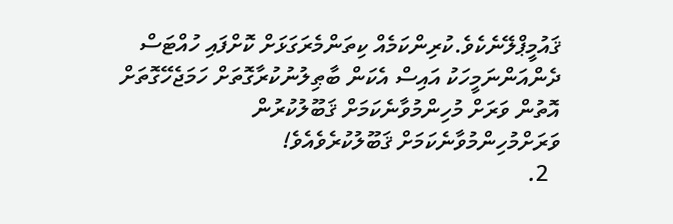ޤައުމީޕްލޭނެކެވެ.ކުރިންކަމެއް ކިތަންމެރަގަޅަށް ކޮށްފައި ހުއްޓަސް ދެންއަންނަމީހަކު އައިސް އެކަން ބާޠިލުނުކުރާގޮތަށް ހަމަޖެހޭގޮތަށް އޮތުން ވަރަށް މުހިންމުވާނެކަމަށް ޤަބޫލުކުރުން ވަރަށްމުހިންމުވާނެކަމަށް ޤަބޫލުކުރެވެއެވެ!
  2.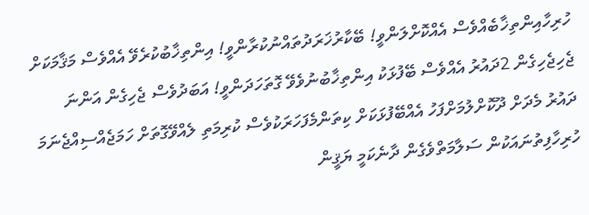ހުރިހާއިންތިޚާބެއްވެސް އެއްކޮށްލަންވީ! ބޭކާރުޚަރަދުތައްނުކުރާންވީ! އިންތިޚާބުކުރެވޭ އެއްވެސް މަޤާމަކަށް ޖެހިޖެހިގެން 2ދައުރު އެއްވެސް ބޭފުޅަކު އިންތިޚާބުނުވެވޭ ގޮތަހަދަންވީ! އަބަދުވެސް ޖެހިގެން އަންނަ ދައުރު މެދަށް ދޫކޮށްލުމަށްފަހު އެއްބޭފުޅަކަށް ކިތަންމެފަހަރަކުވެސް ކުރިމަތި ލެއްވޭގޮތަށް ހަމަޖެއްސިއްޖެނަމަ ހުރިހާފިތުނައަކުން ސަލާމަތްވެގެން ދާނެކަމީ ޔަޤީން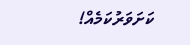ކަށަވަރުކަމެއް!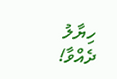ހިޔާލު ދެއްވާ!